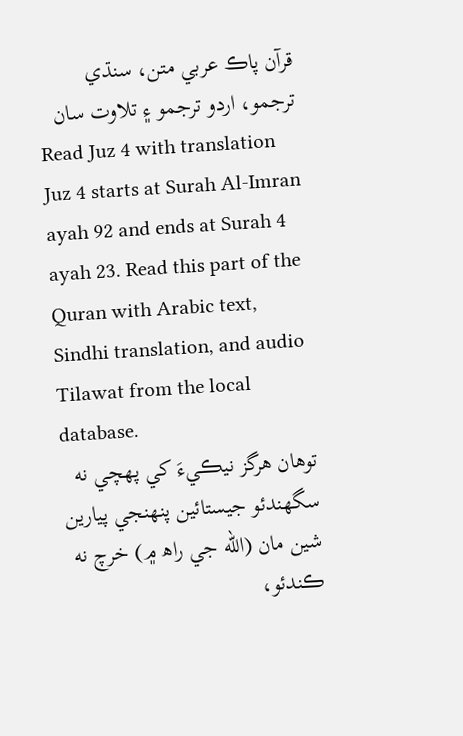قرآن پاڪ عربي متن، سنڌي ترجمو، اردو ترجمو ۽ تلاوت سان
Read Juz 4 with translation
Juz 4 starts at Surah Al-Imran ayah 92 and ends at Surah 4 ayah 23. Read this part of the Quran with Arabic text, Sindhi translation, and audio Tilawat from the local database.
توهان هرگز نيڪيءَ کي پهچي نه سگھندئو جيستائين پنهنجي پيارين شين مان (الله جي راھ ۾) خرچ نه ڪندئو،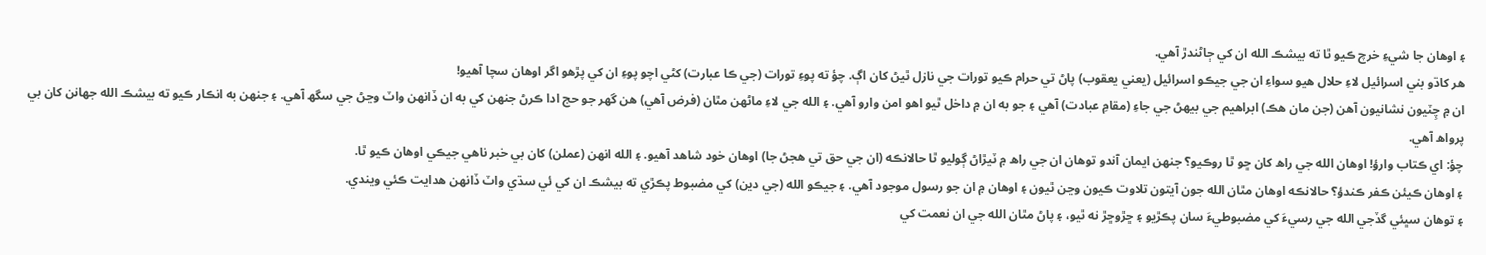۽ اوهان جا شيءِ خرچ ڪيو ٿا ته بيشڪ الله ان کي ڄاڻندڙ آهي.
هر کاڌو بني اسرائيل لاءِ حلال هيو سواءِ ان جي جيڪو اسرائيل (يعني يعقوب) پاڻ تي حرام ڪيو تورات جي نازل ٿيڻ کان اڳ. چؤ ته پوءِ تورات (جي ڪا عبارت) کڻي اچو پوءِ ان کي پڙهو اگر اوهان سچا آهيو!
ان ۾ چِٽيون نشانيون آهن (جن مان هڪ) ابراهيم جي بيهڻ جي جاءِ (مقامِ عبادت) آهي ۽ جو به ان ۾ داخل ٿيو اهو امن وارو آهي. ۽ الله جي لاءِ ماڻهن مٿان (فرض آهي) هن گهر جو حج ادا ڪرڻ جنهن کي به ان ڏانهن واٽ وڃڻ جي سگھ آهي. ۽ جنهن به انڪار ڪيو ته بيشڪ الله جهانن کان بي پرواھ آهي.
چؤ: اي ڪتاب وارؤ! اوهان الله جي راھ کان ڇو ٿا روڪيو؟ جنهن ايمان آندو توهان ان جي راھ ۾ ٽيڙاڻ ڳوليو ٿا حالانڪه (ان جي حق تي هجڻ جا) اوهان خود شاهد آهيو. ۽ الله انهن (عملن) کان بي خبر ناهي جيڪي اوهان ڪيو ٿا.
۽ اوهان ڪيئن ڪفر ڪندؤ؟ حالانڪه اوهان مٿان الله جون آيتون تلاوت ڪيون وڃن ٿيون ۽ اوهان ۾ ان جو رسول موجود آهي. ۽ جيڪو الله (جي دين) کي مضبوط پڪڙي ته بيشڪ ان کي ئي سڌي واٽ ڏانهن هدايت ڪئي ويندي.
۽ توهان سڀئي گڏجي الله جي رسيءَ کي مضبوطيءَ سان پڪڙيو ۽ ڇڙوڇڙ نه ٿيو، ۽ پاڻ مٿان الله جي ان نعمت کي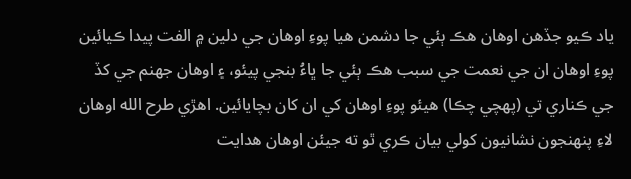ياد ڪيو جڏهن اوهان هڪ ٻئي جا دشمن هيا پوءِ اوهان جي دلين ۾ الفت پيدا ڪيائين پوءِ اوهان ان جي نعمت جي سبب هڪ ٻئي جا ڀاءُ بنجي پيئو، ۽ اوهان جهنم جي کڏ جي ڪناري تي (پهچي چڪا) هيئو پوءِ اوهان کي ان کان بچايائين. اهڙي طرح الله اوهان لاءِ پنهنجون نشانيون کولي بيان ڪري ٿو ته جيئن اوهان هدايت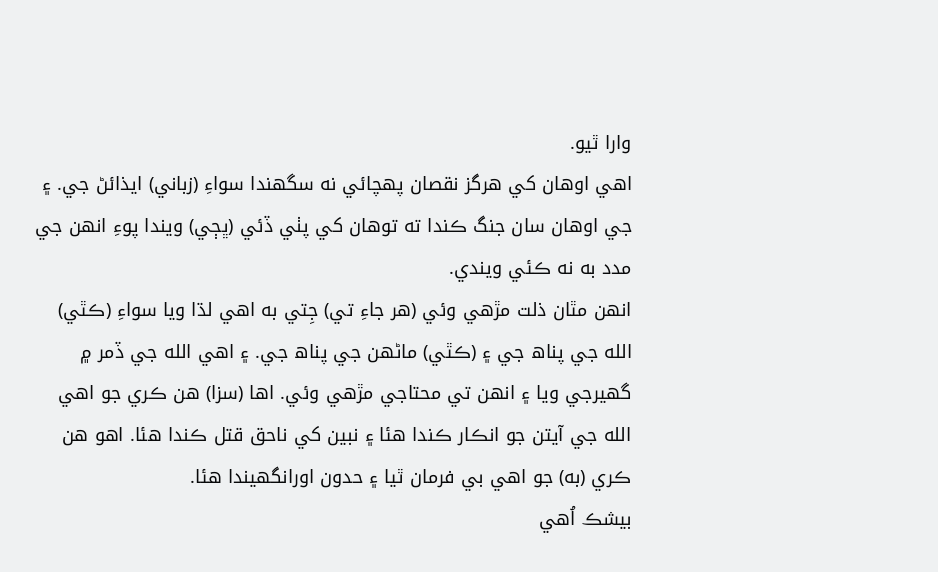وارا ٿيو.
اهي اوهان کي هرگز نقصان پهچائي نه سگھندا سواءِ (زباني) ايذائڻ جي. ۽ جي اوهان سان جنگ ڪندا ته توهان کي پٺي ڏئي (ڀڄي) ويندا پوءِ انهن جي مدد به نه ڪئي ويندي.
انهن مٿان ذلت مڙهي وئي (هر جاءِ تي) جِتي به اهي لڌا ويا سواءِ (ڪٿي) الله جي پناھ جي ۽ (ڪٿي) ماڻهن جي پناھ جي. ۽ اهي الله جي ڏمر ۾ گھيرجي ويا ۽ انهن تي محتاجي مڙهي وئي. اها (سزا) هن ڪري جو اهي الله جي آيتن جو انڪار ڪندا هئا ۽ نبين کي ناحق قتل ڪندا هئا. اهو هن ڪري (به) جو اهي بي فرمان ٿيا ۽ حدون اورانگهيندا هئا.
بيشڪ اُهي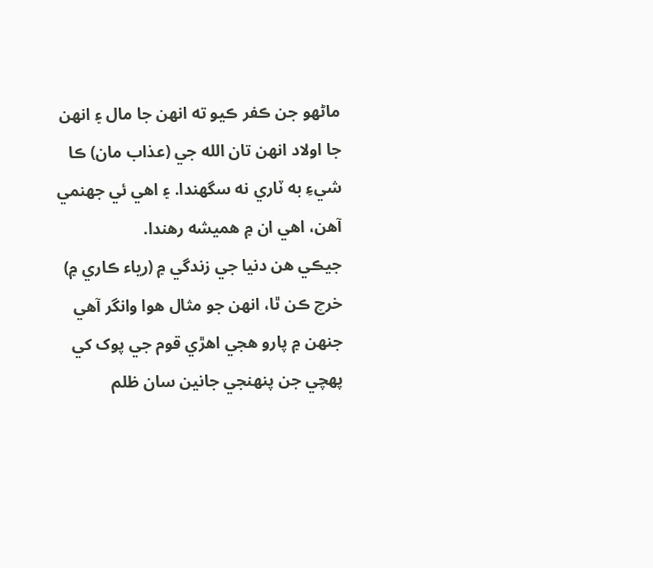ماڻهو جن ڪفر ڪيو ته انهن جا مال ۽ انهن جا اولاد انهن تان الله جي (عذاب مان) ڪا شيءِ به ٽاري نه سگھندا. ۽ اهي ئي جهنمي آهن، اهي ان ۾ هميشه رهندا.
جيڪي هن دنيا جي زندگي ۾ (رياء ڪاري ۾) خرچ ڪن ٿا، انهن جو مثال هوا وانگر آهي جنهن ۾ پارو هجي اهڙي قوم جي پوک کي پهچي جن پنهنجي جانين سان ظلم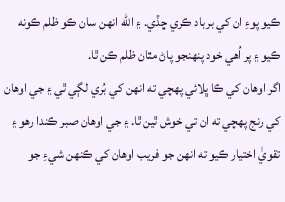ڪيو پوءِ ان کي برباد ڪري ڇڏي. ۽ الله انهن سان ڪو ظلم ڪونه ڪيو ۽ پر اُهي خود پنهنجو پاڻ مٿان ظلم ڪن ٿا.
اگر اوهان کي ڪا ڀلائي پهچي ته انهن کي بُري لڳي ٿي ۽ جي اوهان کي رنج پهچي ته ان تي خوش ٿين ٿا. ۽ جي اوهان صبر ڪندا رهو ۽ تقويٰ اختيار ڪيو ته انهن جو فريب اوهان کي ڪنهن شيءِ جو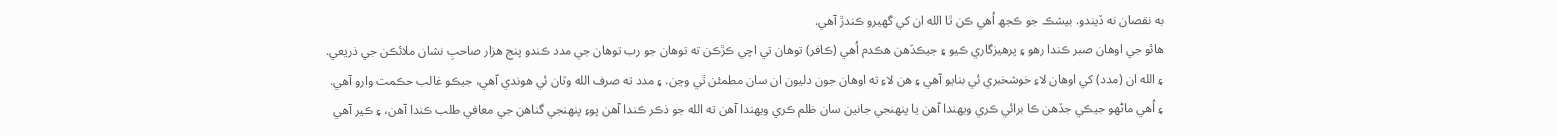به نقصان نه ڏيندو. بيشڪ جو ڪجھ اُهي ڪن ٿا الله ان کي گهيرو ڪندڙ آهي.
هائو جي اوهان صبر ڪندا رهو ۽ پرهيزگاري ڪيو ۽ جيڪڏهن هڪدم اُهي (ڪافر) توهان تي اچي ڪڙڪن ته توهان جو رب توهان جي مدد ڪندو پنج هزار صاحبِ نشان ملائڪن جي ذريعي.
۽ الله ان (مدد) کي اوهان لاءِ خوشخبري ئي بنايو آهي ۽ هن لاءِ ته اوهان جون دليون ان سان مطمئن ٿي وڃن. ۽ مدد ته صرف الله وٽان ئي هوندي آهي، جيڪو غالب حڪمت وارو آهي.
۽ اُهي ماڻهو جيڪي جڏهن ڪا برائي ڪري ويهندا آهن يا پنهنجي جانين سان ظلم ڪري ويهندا آهن ته الله جو ذڪر ڪندا آهن پوءِ پنهنجي گناهن جي معافي طلب ڪندا آهن، ۽ ڪير آهي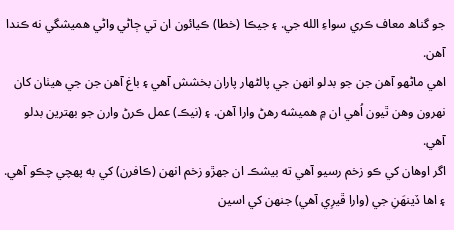جو گناھ معاف ڪري سواءِ الله جي. ۽ جيڪا (خطا) ڪيائون ان تي ڄاڻي واڻي هميشگي نه ڪندا آهن.
اهي ماڻهو آهن جن جو بدلو انهن جي پالڻهار پاران بخشش آهي ۽ باغ آهن جن جي هيٺان کان نهرون وهن ٿيون اُهي ان ۾ هميشه رهڻ وارا آهن. ۽ (نيڪ) عمل ڪرڻ وارن جو بهترين بدلو آهي.
اگر اوهان کي ڪو زخم رسيو آهي ته بيشڪ ان جهڙو زخم انهن (ڪافرن) کي به پهچي چڪو آهي. ۽ اها ڏينهَنِ جي (وارا ڦيرِي آهي) جنهن کي اسين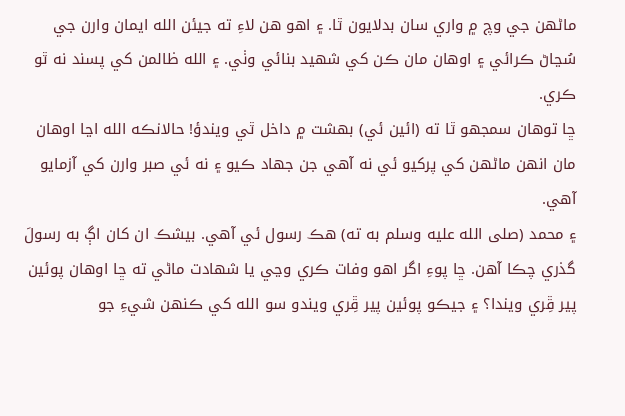ماڻهن جي وچ ۾ واري سان بدلايون ٿا. ۽ اهو هن لاءِ ته جيئن الله ايمان وارن جي سُڃاڻ ڪرائي ۽ اوهان مان ڪن کي شهيد بنائي وٺي. ۽ الله ظالمن کي پسند نه ٿو ڪري.
ڇا توهان سمجهو ٿا ته (ائين ئي) بهشت ۾ داخل ٿي ويندؤ! حالانڪه الله اڃا اوهان مان انهن ماڻهن کي پرکيو ئي نه آهي جن جهاد ڪيو ۽ نه ئي صبر وارن کي آزمايو آهي.
۽ محمد (صلى الله عليه وسلم به ته) هڪ رسول ئي آهي. بيشڪ ان کان اڳ به رسولَ گذري چڪا آهن. ڇا پوءِ اگر اهو وفات ڪري وڃي يا شهادت ماڻي ته ڇا اوهان پوئين پير ڦِري ويندا؟ ۽ جيڪو پوئين پير ڦِري ويندو سو الله کي ڪنهن شيءِ جو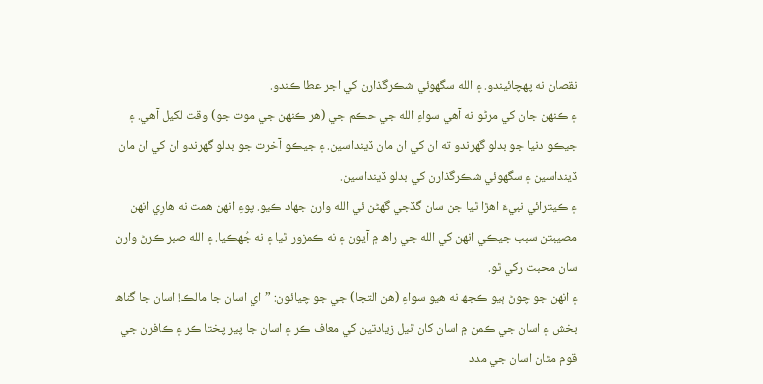نقصان نه پهچائيندو. ۽ الله سگھوئي شڪرگذارن کي اجر عطا ڪندو.
۽ ڪنهن جان کي مرڻو نه آهي سواءِ الله جي حڪم جي (هر ڪنهن جي موت جو) وقت لکيل آهي. ۽ جيڪو دنيا جو بدلو گهرندو ته ان کي ان مان ڏينداسين. ۽ جيڪو آخرت جو بدلو گهرندو ان کي ان مان ڏينداسين ۽ سگھوئي شڪرگذارن کي بدلو ڏينداسين.
۽ ڪيترائي نبيءَ اهڙا ٿيا جن سان گڏجي گهڻن ئي الله وارن جهاد ڪيو. پوءِ انهن همت نه هارِي انهن مصيبتن سبب جيڪي انهن کي الله جي راھ ۾ آيون ۽ نه ڪمزور ٿيا ۽ نه جُهڪيا. ۽ الله صبر ڪرڻ وارن سان محبت رکي ٿو.
۽ انهن جو چوڻ ٻيو ڪجھ نه هيو سواءِ (هن التجا) جي جو چيائون: ”اي اسان جا مالڪ! اسان جا گناھ بخش ۽ اسان جي ڪمن ۾ اسان کان ٿيل زيادتين کي معاف ڪر ۽ اسان جا پير پختا ڪر ۽ ڪافرن جي قوم مٿان اسان جي مدد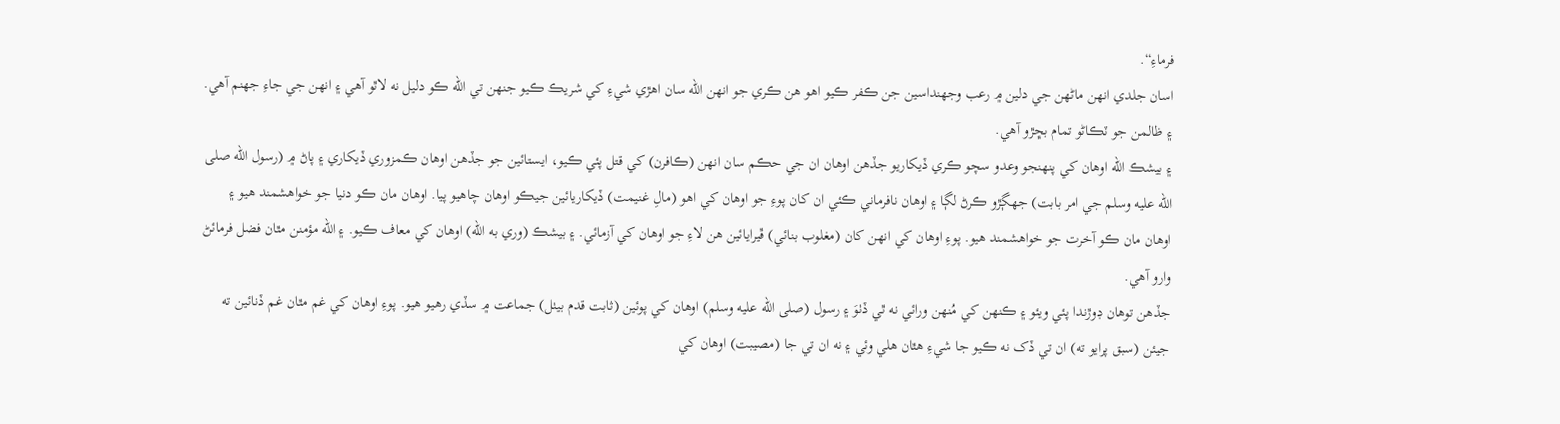فرماءِ“.
اسان جلدي انهن ماڻهن جي دلين ۾ رعب وجھنداسين جن ڪفر ڪيو اهو هن ڪري جو انهن الله سان اهڙي شيءِ کي شريڪ ڪيو جنهن تي الله ڪو دليل نه لاٿو آهي ۽ انهن جي جاءِ جهنم آهي. ۽ ظالمن جو ٽڪاڻو تمام بڇڙو آهي.
۽ بيشڪ الله اوهان کي پنهنجو وعدو سچو ڪري ڏيکاريو جڏهن اوهان ان جي حڪم سان انهن (ڪافرن) کي قتل پئي ڪيو، ايستائين جو جڏهن اوهان ڪمزوري ڏيکاري ۽ پاڻ ۾ (رسول الله صلى الله عليه وسلم جي امر بابت) جهڳڙو ڪرڻ لڳا ۽ اوهان نافرماني ڪئي ان کان پوءِ جو اوهان کي اهو (مالِ غنيمت) ڏيکاريائين جيڪو اوهان چاهيو پيا. اوهان مان ڪو دنيا جو خواهشمند هيو ۽ اوهان مان ڪو آخرت جو خواهشمند هيو. پوءِ اوهان کي انهن کان (مغلوب بنائي) ڦيرايائين هن لاءِ جو اوهان کي آزمائي. ۽ بيشڪ (وري به الله) اوهان کي معاف ڪيو. ۽ الله مؤمنن مٿان فضل فرمائڻ وارو آهي.
جڏهن توهان ڊوڙندا پئي ويئو ۽ ڪنهن کي مُنهن ورائي نه ٿي ڏٺوَ ۽ رسول (صلى الله عليه وسلم) اوهان کي پوئين (ثابت قدم بيٺل) جماعت ۾ سڏي رهيو هيو. پوءِ اوهان کي غم مٿان غم ڏنائين ته جيئن (سبق پرايو ته) ان تي ڏک نه ڪيو جا شيءِ هٿان هلي وئي ۽ نه ان تي جا (مصيبت) اوهان کي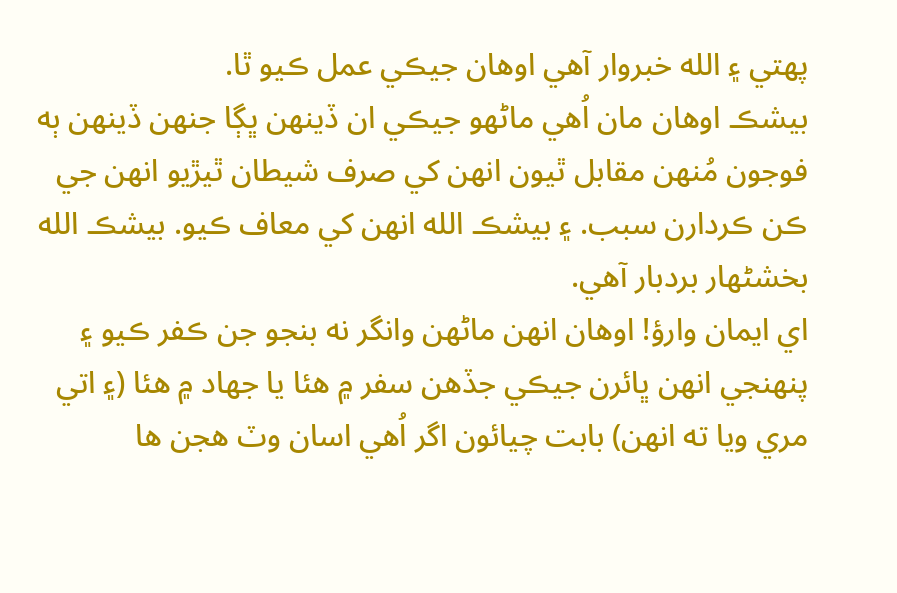پهتي ۽ الله خبروار آهي اوهان جيڪي عمل ڪيو ٿا.
بيشڪ اوهان مان اُهي ماڻهو جيڪي ان ڏينهن ڀڳا جنهن ڏينهن ٻه فوجون مُنهن مقابل ٿيون انهن کي صرف شيطان ٿيڙيو انهن جي ڪن ڪردارن سبب. ۽ بيشڪ الله انهن کي معاف ڪيو. بيشڪ الله بخشڻهار بردبار آهي.
اي ايمان وارؤ! اوهان انهن ماڻهن وانگر نه بنجو جن ڪفر ڪيو ۽ پنهنجي انهن ڀائرن جيڪي جڏهن سفر ۾ هئا يا جهاد ۾ هئا (۽ اتي مري ويا ته انهن) بابت چيائون اگر اُهي اسان وٽ هجن ها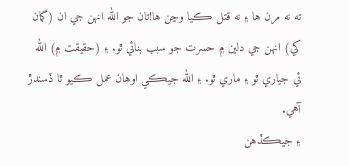ته نه مرن ها ۽ نه قتل ڪيا وڃن ها!تان جو الله انهن جي ان (گمان کي) انهن جي دلين ۾ حسرت جو سبب بنائي ٿو. ۽ (حقيقت ۾) الله ئي جياري ٿو ۽ ماري ٿو. ۽ الله جيڪي اوهان عمل ڪيو ٿا ڏسندڙ آهي.
۽ جيڪڏهن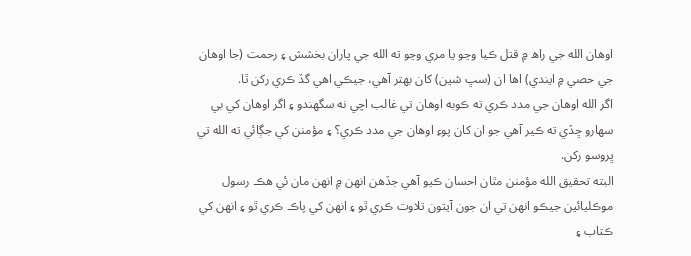اوهان الله جي راھ ۾ قتل ڪيا وڃو يا مري وڃو ته الله جي پاران بخشش ۽ رحمت (جا اوهان جي حصي ۾ ايندي) اها ان (سڀ شين) کان بهتر آهي، جيڪي اهي گڏ ڪري رکن ٿا.
اگر الله اوهان جي مدد ڪري ته ڪوبه اوهان تي غالب اچي نه سگهندو ۽ اگر اوهان کي بي سهارو ڇڏي ته ڪير آهي جو ان کان پوءِ اوهان جي مدد ڪري؟ ۽ مؤمنن کي جڳائي ته الله تي ڀروسو رکن.
البته تحقيق الله مؤمنن مٿان احسان ڪيو آهي جڏهن انهن ۾ انهن مان ئي هڪ رسول موڪليائين جيڪو انهن تي ان جون آيتون تلاوت ڪري ٿو ۽ انهن کي پاڪ ڪري ٿو ۽ انهن کي ڪتاب ۽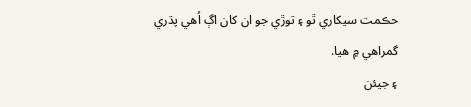حڪمت سيکاري ٿو ۽ توڙي جو ان کان اڳ اُهي پڌري گمراهي ۾ هيا.
۽ جيئن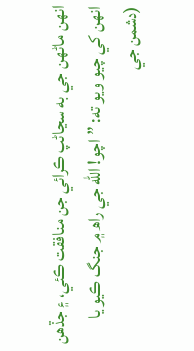انهن ماڻهن جي به سڃاڻپ ڪرائي جن منافقت ڪئي، ۽ جڏهن انهن کي چيو ويو ته: ”اچو! الله جي راھ ۾ جنگ ڪيو يا (دشمن جي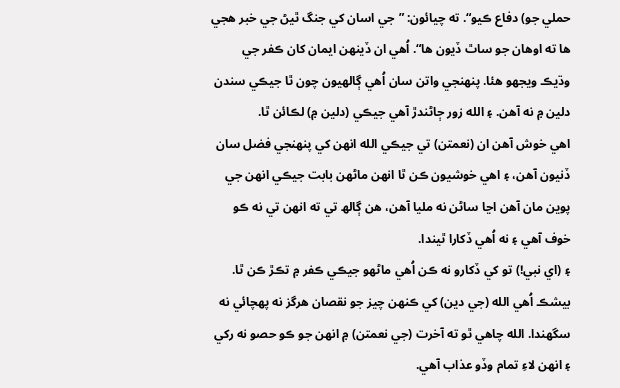حملي جو) دفاع ڪيو“. ته چيائون: ”جي اسان کي جنگ ٿيڻ جي خبر هجي ها ته اوهان جو ساٿ ڏيون ها“. اُهي ان ڏينهن ايمان کان ڪفر جي وڌيڪ ويجهو هئا. پنهنجي واتن سان اُهي ڳالهيون چون ٿا جيڪي سندن دلين ۾ نه آهن. ۽ الله زور ڄاڻندڙ آهي جيڪي (دلين ۾) لڪائن ٿا.
اهي خوش آهن ان (نعمتن) تي جيڪي الله انهن کي پنهنجي فضل سان ڏنيون آهن، ۽ اهي خوشيون ڪن ٿا انهن ماڻهن بابت جيڪي انهن جي پوين مان آهن اڃا ساڻن نه مليا آهن، هن ڳالھ تي ته انهن تي نه ڪو خوف آهي ۽ نه اُهي ڏکارا ٿيندا.
۽ (اي نبي!) تو کي ڏکارو نه ڪن اُهي ماڻهو جيڪي ڪفر ۾ تڪڙ ڪن ٿا. بيشڪ اُهي الله (جي دين) کي ڪنهن چيز جو نقصان هرگز نه پهچائي نه سگھندا. الله چاهي ٿو ته آخرت (جي نعمتن) ۾ انهن جو ڪو حصو نه رکي ۽ انهن لاءِ تمام وڏو عذاب آهي.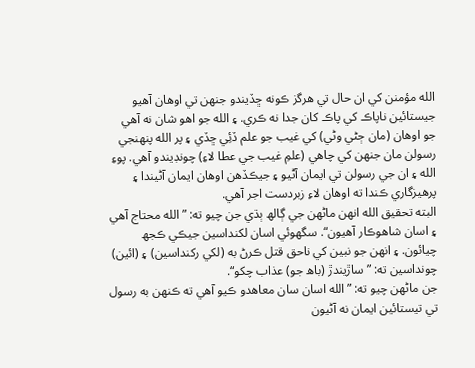الله مؤمنن کي ان حال تي هرگز ڪونه ڇڏيندو جنهن تي اوهان آهيو جيستائين ناپاڪ کي پاڪ کان جدا نه ڪري. ۽ الله جو اهو شان نه آهي جو اوهان (مان ڄڻي وڻي) کي غيب جو علم ڏئِي ڇڏي ۽ پر الله پنهنجي رسولن مان جنهن کي چاهي (علمِ غيب جي عطا لاءِ) چونڊيندو آهي. پوءِ الله ۽ ان جي رسولن تي ايمان آڻيو ۽ جيڪڏهن اوهان ايمان آڻيندا ۽ پرهيزگاري ڪندا ته اوهان لاءِ زبردست اجر آهي.
البته تحقيق الله انهن ماڻهن جي ڳالھ ٻڌي جن چيو ته: ”الله محتاج آهي ۽ اسان شاهوڪار آهيون“. سگھوئي اسان لکنداسين جيڪي ڪجھ چيائون. ۽ انهن جو نبين کي ناحق قتل ڪرڻ به (لکي رکنداسين) ۽ (ائين) چونداسين ته: ”ساڙيندڙ (باھ جو) عذاب چکو“.
جن ماڻهن چيو ته: ”الله اسان سان معاهدو ڪيو آهي ته ڪنهن به رسول تي تيستائين ايمان نه آڻيون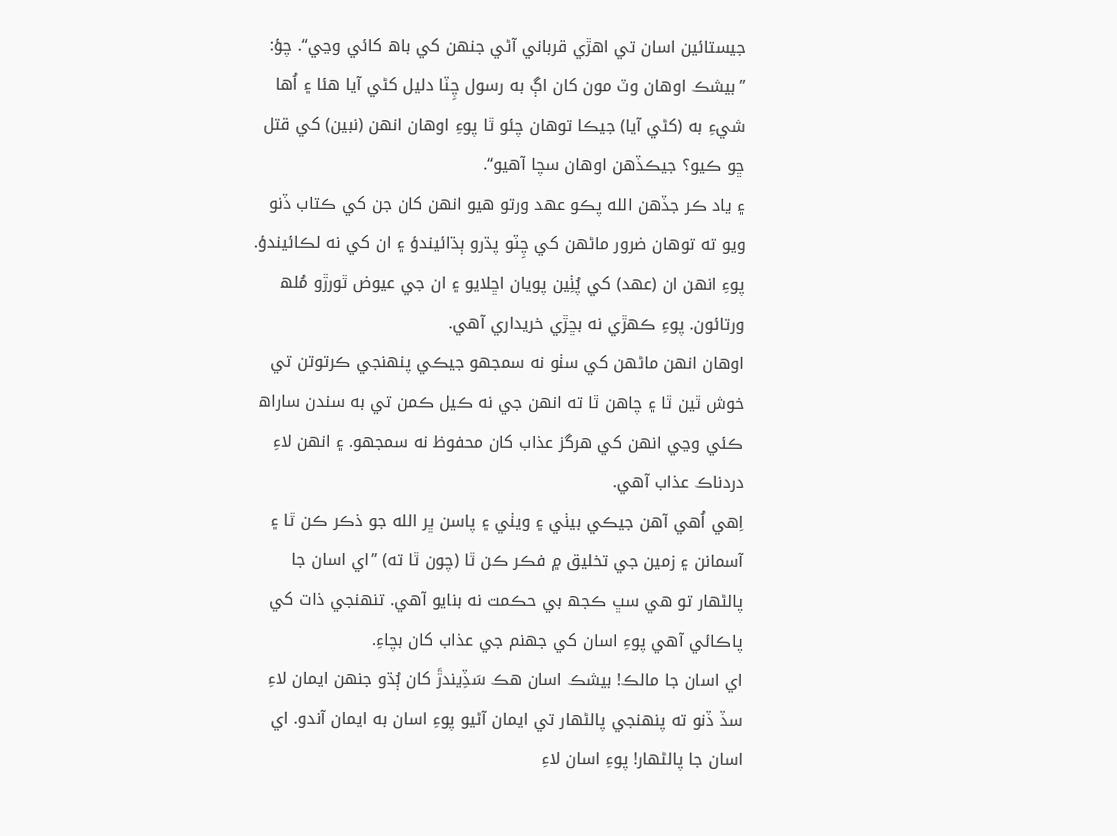جيستائين اسان تي اهڙي قرباني آڻي جنهن کي باھ کائي وڃي“. چؤ: ”بيشڪ اوهان وٽ مون کان اڳ به رسول چِٽا دليل کڻي آيا هئا ۽ اُها شيءِ به (کڻي آيا) جيڪا توهان چئو ٿا پوءِ اوهان انهن (نبين) کي قتل ڇو ڪيو؟ جيڪڏهن اوهان سچا آهيو“.
۽ ياد ڪر جڏهن الله پڪو عهد ورتو هيو انهن کان جن کي ڪتاب ڏنو ويو ته توهان ضرور ماڻهن کي چِٽو پڌرو ٻڌائيندؤ ۽ ان کي نه لڪائيندؤ. پوءِ انهن ان (عهد) کي پُٺِين پويان اڇلايو ۽ ان جي عيوض ٿورڙو مُلھ ورتائون. پوءِ ڪهڙي نه بڇڙي خريداري آهي.
اوهان انهن ماڻهن کي سٺو نه سمجھو جيڪي پنهنجي ڪرتوتن تي خوش ٿين ٿا ۽ چاهن ٿا ته انهن جي نه ڪيل ڪمن تي به سندن ساراھ ڪئي وڃي انهن کي هرگز عذاب کان محفوظ نه سمجھو. ۽ انهن لاءِ دردناڪ عذاب آهي.
اِهي اُهي آهن جيڪي بيٺي ۽ ويٺي ۽ پاسن ڀر الله جو ذڪر ڪن ٿا ۽ آسمانن ۽ زمين جي تخليق ۾ فڪر ڪن ٿا (چون ٿا ته) ”اي اسان جا پالڻهار تو هي سڀ ڪجھ بي حڪمت نه بنايو آهي. تنهنجي ذات کي پاڪائي آهي پوءِ اسان کي جهنم جي عذاب کان بچاءِ.
اي اسان جا مالڪ! بيشڪ اسان هڪ سَڏِيندڙَ کان ٻُڌو جنهن ايمان لاءِ سڏ ڏنو ته پنهنجي پالڻهار تي ايمان آڻيو پوءِ اسان به ايمان آندو. اي اسان جا پالڻهار! پوءِ اسان لاءِ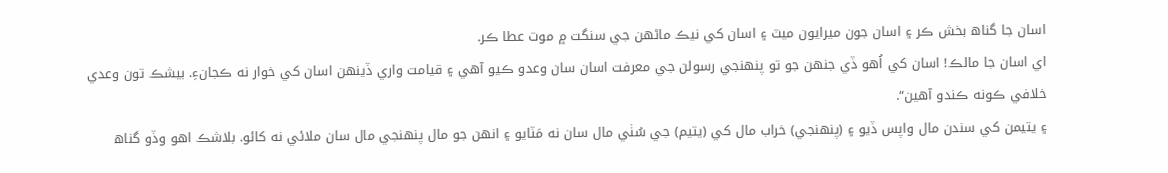اسان جا گناھ بخش ڪر ۽ اسان جون ميرايون ميٽ ۽ اسان کي نيڪ ماڻهن جي سنگت ۾ موت عطا ڪر.
اي اسان جا مالڪ! اسان کي اُهو ڏي جنهن جو تو پنهنجي رسولن جي معرفت اسان سان وعدو ڪيو آهي ۽ قيامت واري ڏينهن اسان کي خوار نه ڪجانءِ. بيشڪ تون وعدي خلافي ڪونه ڪندو آهين“.
۽ يتيمن کي سندن مال واپس ڏيو ۽ (پنهنجي) خراب مال کي (يتيم) جي سُٺي مال سان نه مَٽايو ۽ انهن جو مال پنهنجي مال سان ملائي نه کائو. بلاشڪ اهو وڏو گناھ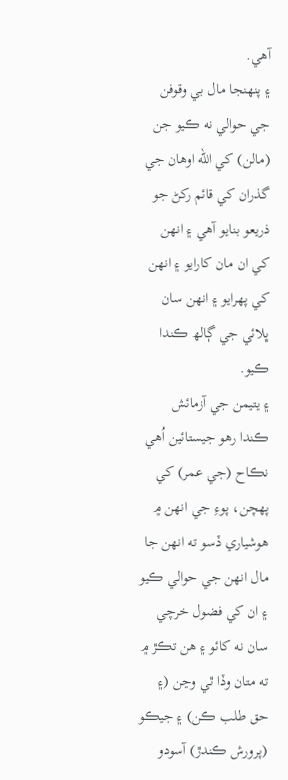آهي.
۽ پنهنجا مال بي وقوفن جي حوالي نه ڪيو جن (مالن) کي الله اوهان جي گذران کي قائم رکڻ جو ذريعو بنايو آهي ۽ انهن کي ان مان کارايو ۽ انهن کي پهرايو ۽ انهن سان ڀلائي جي ڳالھ ڪندا ڪيو.
۽ يتيمن جي آزمائش ڪندا رهو جيستائين اُهي نڪاح (جي عمر) کي پهچن، پوءِ جي انهن ۾ هوشياري ڏسو ته انهن جا مال انهن جي حوالي ڪيو ۽ ان کي فضول خرچي سان نه کائو ۽ هن تڪڙ ۾ ته متان وڏا ٿي وڃن (۽ حق طلب ڪن) ۽ جيڪو (پرورش ڪندڙ) آسودو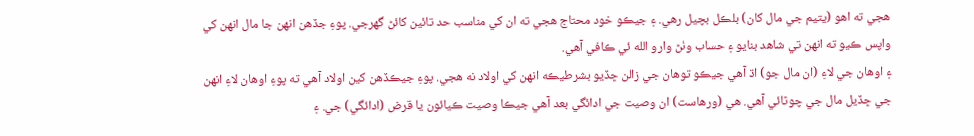هجي ته اهو (يتيم جي مال کان) بلڪل بچيل رهي. ۽ جيڪو خود محتاج هجي ته ان کي مناسب حد تائين کائڻ گهرجي. پوءِ جڏهن انهن جا مال انهن کي واپس ڪيو ته انهن تي شاهد بنايو ۽ حساب وٺڻ وارو الله ئي ڪافي آهي.
۽ اوهان جي لاءِ (ان مال جو) اڌ آهي جيڪو توهان جي زالن ڇڏيو بشرطيڪه انهن کي اولاد نه هجي. پوءِ جيڪڏهن کين اولاد آهي ته پوءِ اوهان لاءِ انهن جي ڇڏيل مال جي چوٿائي آهي. هي (ورهاست) ان وصيت جي ادائگي بعد آهي جيڪا وصيت ڪيائون يا قرض (ادائگي) جي. ۽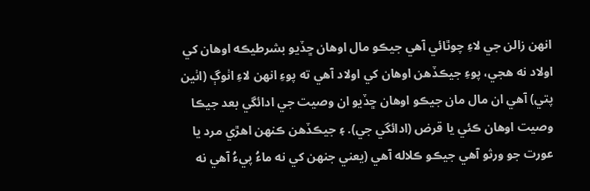انهن زالن جي لاءِ چوٿائي آهي جيڪو مال اوهان ڇڏيو بشرطيڪه اوهان کي اولاد نه هجي، پوءِ جيڪڏهن اوهان کي اولاد آهي ته پوءِ انهن لاءِ اٺوڳ (اٺين پتي) آهي ان مال مان جيڪو اوهان ڇڏيو ان وصيت جي ادائگي بعد جيڪا وصيت اوهان ڪئي يا قرض (ادائگي جي). ۽ جيڪڏهن ڪنهن اهڙي مرد يا عورت جو ورثو آهي جيڪو ڪلاله آهي (يعني جنهن کي نه ماءُ پيءُ آهي نه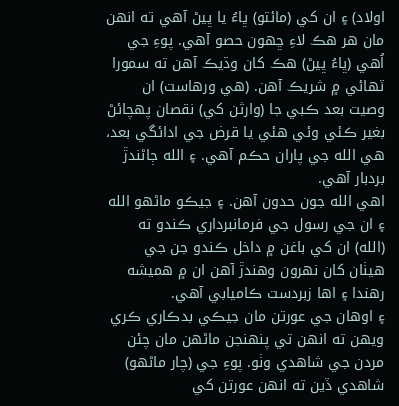اولاد) ۽ ان کي (مائتو) ڀاءُ يا ڀيڻ آهي ته انهن مان هر هڪ لاءِ ڇهون حصو آهي. پوءِ جي اُهي (ڀاءُ ڀيڻ) هڪ کان وڌيڪ آهن ته سمورا ٽهائي ۾ شريڪ آهن. (هي ورهاست) ان وصيت بعد ڪبي جا (وارثن کي) نقصان پهچائڻ بغير ڪئي وئي هئي يا قرض جي ادائگي بعد، هي الله جي پاران حڪم آهي. ۽ الله ڄاڻندڙ بردبار آهي.
اهي الله جون حدون آهن. ۽ جيڪو ماڻهو الله ۽ ان جي رسول جي فرمانبرداري ڪندو ته (الله) ان کي باغن ۾ داخل ڪندو جن جي هيٺان کان نهرون وهندڙ آهن ان ۾ هميشه رهندا ۽ اها زبردست ڪاميابي آهي.
۽ اوهان جي عورتن مان جيڪي بدڪاري ڪري ويهن ته انهن تي پنهنجن ماڻهن مان چئن مردن جي شاهدي وٺو. پوءِ جي (چار ماڻهو) شاهدي ڏين ته انهن عورتن کي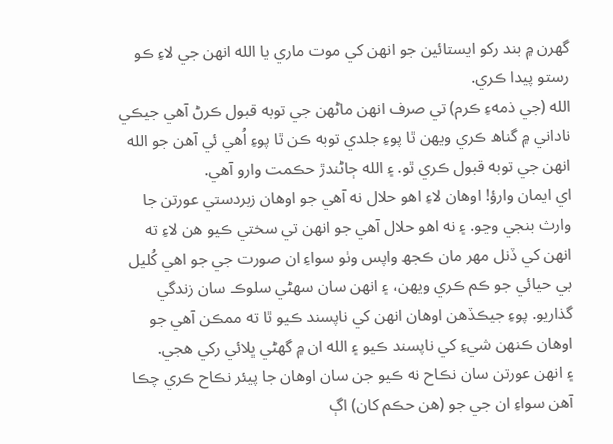گهرن ۾ بند رکو ايستائين جو انهن کي موت ماري يا الله انهن جي لاءِ ڪو رستو پيدا ڪري.
الله (جي ذمهءِ ڪرم) تي صرف انهن ماڻهن جي توبه قبول ڪرڻ آهي جيڪي ناداني ۾ گناھ ڪري ويهن ٿا پوءِ جلدي توبه ڪن ٿا پوءِ اُهي ئي آهن جو الله انهن جي توبه قبول ڪري ٿو. ۽ الله ڄاڻندڙ حڪمت وارو آهي.
اي ايمان وارؤ! اوهان لاءِ اهو حلال نه آهي جو اوهان زبردستي عورتن جا وارث بنجي وڃو. ۽ نه اهو حلال آهي جو انهن تي سختي ڪيو هن لاءِ ته انهن کي ڏنل مهر مان ڪجھ واپس وٺو سواءِ ان صورت جي جو اهي کُليل بي حيائي جو ڪم ڪري ويهن، ۽ انهن سان سهڻي سلوڪ سان زندگي گذاريو. پوءِ جيڪڏهن اوهان انهن کي ناپسند ڪيو ٿا ته ممڪن آهي جو اوهان ڪنهن شيءِ کي ناپسند ڪيو ۽ الله ان ۾ گهڻي ڀلائي رکي هجي.
۽ انهن عورتن سان نڪاح نه ڪيو جن سان اوهان جا پيئر نڪاح ڪري چڪا آهن سواءِ ان جي جو (هن حڪم کان) اڳ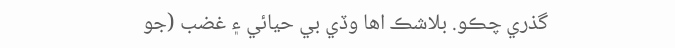گذري چڪو. بلاشڪ اها وڏي بي حيائي ۽ غضب (جو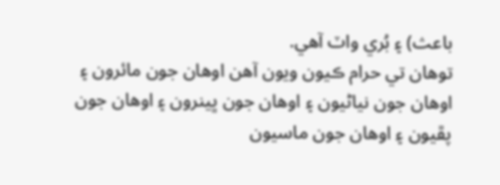باعث) ۽ بُري واٽ آهي.
توهان تي حرام ڪيون ويون آهن اوهان جون مائرون ۽ اوهان جون نياڻيون ۽ اوهان جون ڀينرون ۽ اوهان جون پڦيون ۽ اوهان جون ماسيون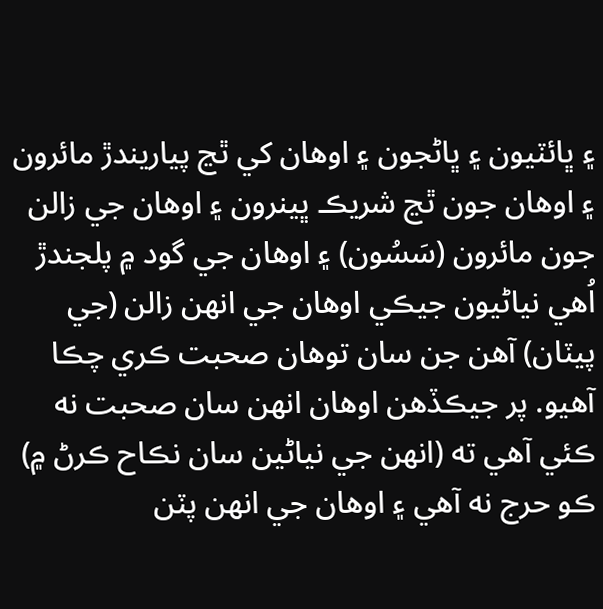۽ ڀائٽيون ۽ ڀاڻجون ۽ اوهان کي ٿڃ پياريندڙ مائرون ۽ اوهان جون ٿڃ شريڪ ڀينرون ۽ اوهان جي زالن جون مائرون (سَسُون) ۽ اوهان جي گود ۾ پلجندڙ اُهي نياڻيون جيڪي اوهان جي انهن زالن (جي پيٽان) آهن جن سان توهان صحبت ڪري چڪا آهيو. پر جيڪڏهن اوهان انهن سان صحبت نه ڪئي آهي ته (انهن جي نياڻين سان نڪاح ڪرڻ ۾) ڪو حرج نه آهي ۽ اوهان جي انهن پٽن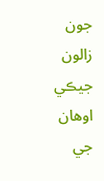جون زالون جيڪي اوهان جي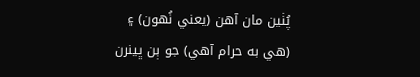پُٺين مان آهن (يعني نُهون) ۽ (هي به حرام آهي) جو ٻن ڀينرن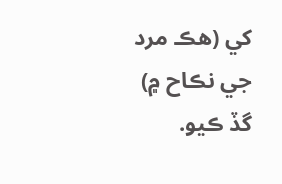کي (هڪ مرد جي نڪاح ۾) گڏ ڪيو.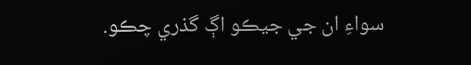سواءِ ان جي جيڪو اڳ گذري چڪو.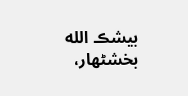بيشڪ الله بخشڻهار،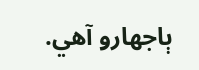ٻاجھارو آهي.